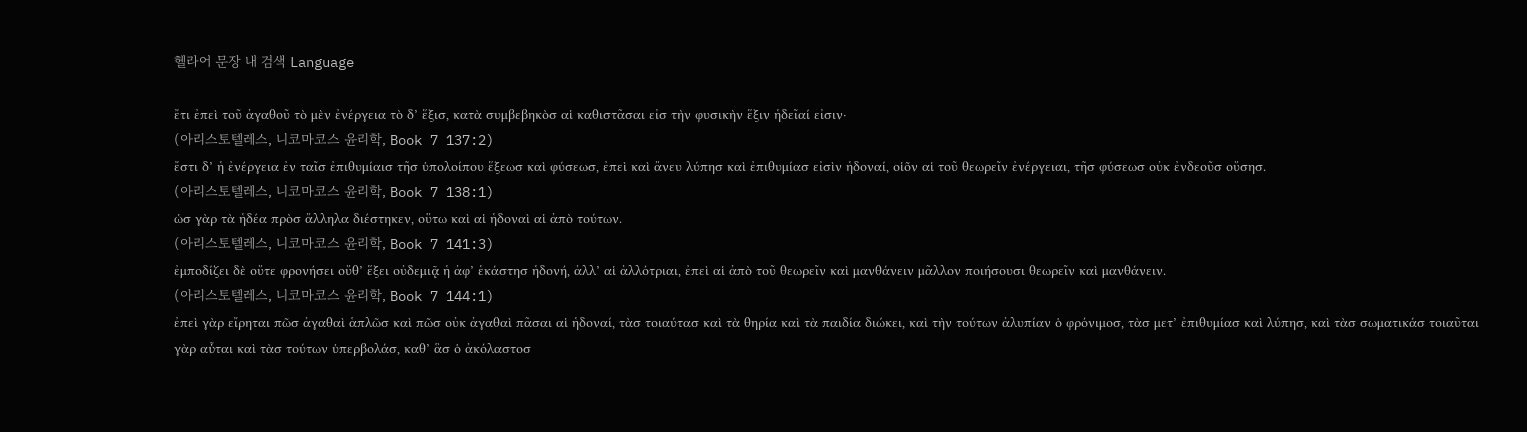헬라어 문장 내 검색 Language

ἔτι ἐπεὶ τοῦ ἀγαθοῦ τὸ μὲν ἐνέργεια τὸ δ’ ἕξισ, κατὰ συμβεβηκὸσ αἱ καθιστᾶσαι εἰσ τὴν φυσικὴν ἕξιν ἡδεῖαί εἰσιν·
(아리스토텔레스, 니코마코스 윤리학, Book 7 137:2)
ἔστι δ’ ἡ ἐνέργεια ἐν ταῖσ ἐπιθυμίαισ τῆσ ὑπολοίπου ἕξεωσ καὶ φύσεωσ, ἐπεὶ καὶ ἄνευ λύπησ καὶ ἐπιθυμίασ εἰσὶν ἡδοναί, οἱο͂ν αἱ τοῦ θεωρεῖν ἐνέργειαι, τῆσ φύσεωσ οὐκ ἐνδεοῦσ οὔσησ.
(아리스토텔레스, 니코마코스 윤리학, Book 7 138:1)
ὡσ γὰρ τὰ ἡδέα πρὸσ ἄλληλα διέστηκεν, οὕτω καὶ αἱ ἡδοναὶ αἱ ἀπὸ τούτων.
(아리스토텔레스, 니코마코스 윤리학, Book 7 141:3)
ἐμποδίζει δὲ οὔτε φρονήσει οὔθ’ ἕξει οὐδεμιᾷ ἡ ἀφ’ ἑκάστησ ἡδονή, ἀλλ’ αἱ ἀλλότριαι, ἐπεὶ αἱ ἀπὸ τοῦ θεωρεῖν καὶ μανθάνειν μᾶλλον ποιήσουσι θεωρεῖν καὶ μανθάνειν.
(아리스토텔레스, 니코마코스 윤리학, Book 7 144:1)
ἐπεὶ γὰρ εἴρηται πῶσ ἀγαθαὶ ἁπλῶσ καὶ πῶσ οὐκ ἀγαθαὶ πᾶσαι αἱ ἡδοναί, τὰσ τοιαύτασ καὶ τὰ θηρία καὶ τὰ παιδία διώκει, καὶ τὴν τούτων ἀλυπίαν ὁ φρόνιμοσ, τὰσ μετ’ ἐπιθυμίασ καὶ λύπησ, καὶ τὰσ σωματικάσ τοιαῦται γὰρ αὗται καὶ τὰσ τούτων ὑπερβολάσ, καθ’ ἃσ ὁ ἀκόλαστοσ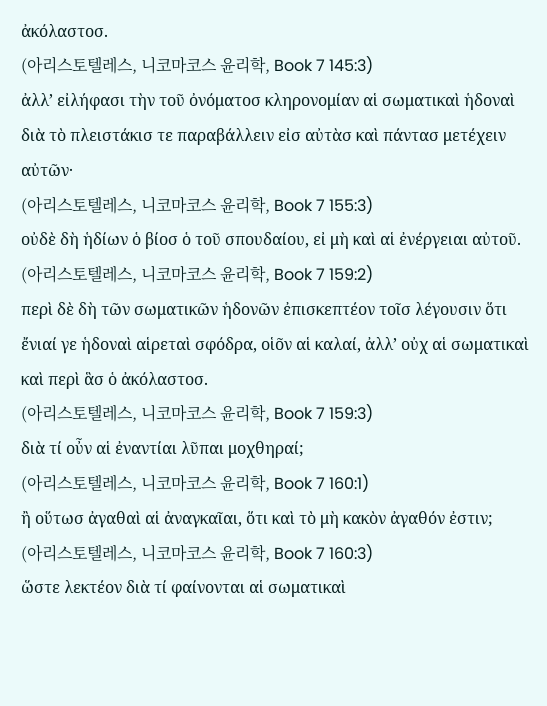ἀκόλαστοσ.
(아리스토텔레스, 니코마코스 윤리학, Book 7 145:3)
ἀλλ’ εἰλήφασι τὴν τοῦ ὀνόματοσ κληρονομίαν αἱ σωματικαὶ ἡδοναὶ διὰ τὸ πλειστάκισ τε παραβάλλειν εἰσ αὐτὰσ καὶ πάντασ μετέχειν αὐτῶν·
(아리스토텔레스, 니코마코스 윤리학, Book 7 155:3)
οὐδὲ δὴ ἡδίων ὁ βίοσ ὁ τοῦ σπουδαίου, εἰ μὴ καὶ αἱ ἐνέργειαι αὐτοῦ.
(아리스토텔레스, 니코마코스 윤리학, Book 7 159:2)
περὶ δὲ δὴ τῶν σωματικῶν ἡδονῶν ἐπισκεπτέον τοῖσ λέγουσιν ὅτι ἔνιαί γε ἡδοναὶ αἱρεταὶ σφόδρα, οἱο͂ν αἱ καλαί, ἀλλ’ οὐχ αἱ σωματικαὶ καὶ περὶ ἃσ ὁ ἀκόλαστοσ.
(아리스토텔레스, 니코마코스 윤리학, Book 7 159:3)
διὰ τί οὖν αἱ ἐναντίαι λῦπαι μοχθηραί;
(아리스토텔레스, 니코마코스 윤리학, Book 7 160:1)
ἢ οὕτωσ ἀγαθαὶ αἱ ἀναγκαῖαι, ὅτι καὶ τὸ μὴ κακὸν ἀγαθόν ἐστιν;
(아리스토텔레스, 니코마코스 윤리학, Book 7 160:3)
ὥστε λεκτέον διὰ τί φαίνονται αἱ σωματικαὶ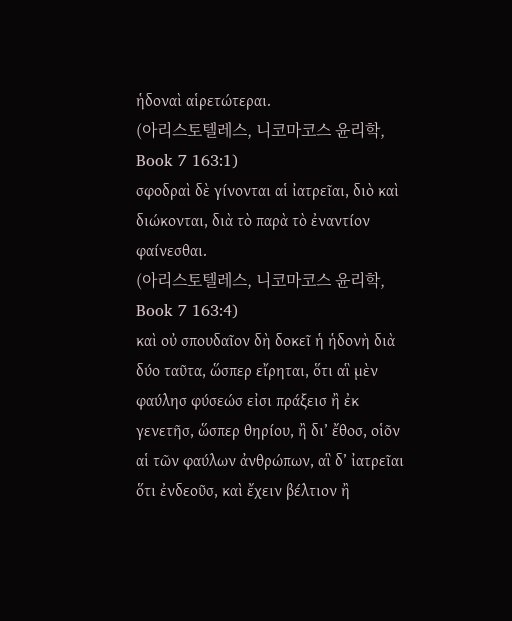ἡδοναὶ αἱρετώτεραι.
(아리스토텔레스, 니코마코스 윤리학, Book 7 163:1)
σφοδραὶ δὲ γίνονται αἱ ἰατρεῖαι, διὸ καὶ διώκονται, διὰ τὸ παρὰ τὸ ἐναντίον φαίνεσθαι.
(아리스토텔레스, 니코마코스 윤리학, Book 7 163:4)
καὶ οὐ σπουδαῖον δὴ δοκεῖ ἡ ἡδονὴ διὰ δύο ταῦτα, ὥσπερ εἴρηται, ὅτι αἳ μὲν φαύλησ φύσεώσ εἰσι πράξεισ ἢ ἐκ γενετῆσ, ὥσπερ θηρίου, ἢ δι’ ἔθοσ, οἱο͂ν αἱ τῶν φαύλων ἀνθρώπων, αἳ δ’ ἰατρεῖαι ὅτι ἐνδεοῦσ, καὶ ἔχειν βέλτιον ἢ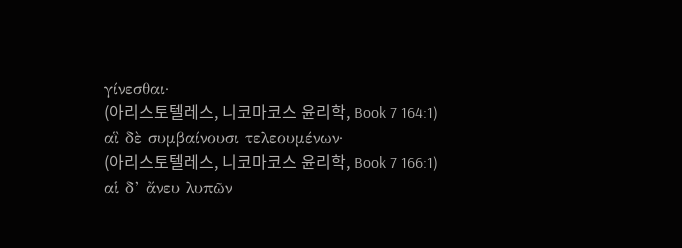γίνεσθαι·
(아리스토텔레스, 니코마코스 윤리학, Book 7 164:1)
αἳ δὲ συμβαίνουσι τελεουμένων·
(아리스토텔레스, 니코마코스 윤리학, Book 7 166:1)
αἱ δ’ ἄνευ λυπῶν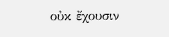οὐκ ἔχουσιν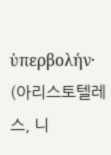ὑπερβολήν·
(아리스토텔레스, 니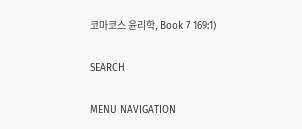코마코스 윤리학, Book 7 169:1)

SEARCH

MENU NAVIGATION